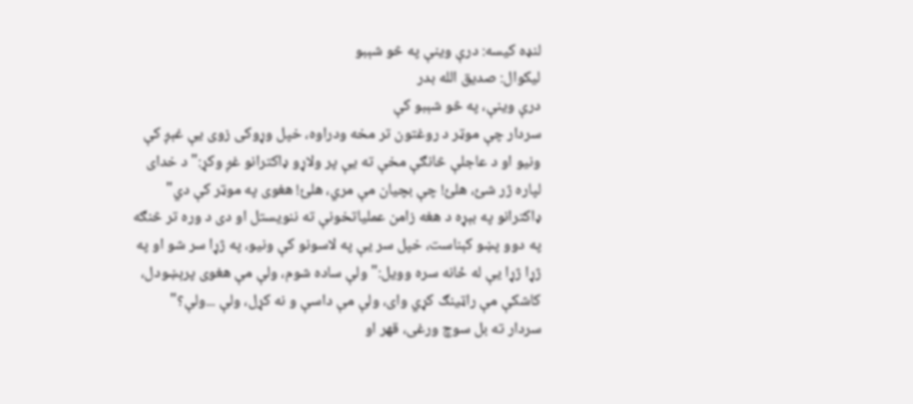لنډه كيسه: درې وينې په څو شېبو
ليكوال: صديق الله بدر
درې وينې، په څو شېبو كې
سردار چې موټر د روغتون تر مخه ودراوه، خپل وړوكى زوى يې غېږ كې ونيو او د عاجلې څانګې مخې ته يې پر ولاړو ډاكترانو غږ وكړ:" د خداى لپاره ژر شئ، هلئ! چې بچيان مې مري، هلئ! هغوى په موټر كې دي"
ډاكترانو په بېړه د هغه زامن عملياتخونې ته ننويستل او دى د وره تر څنګه په دوو پښو كېناست، خپل سر يې په لاسونو كې ونيو، په ژړا سر شو او په ژړا ژړا يې له ځانه سره وويل:" ولې ساده شوم، ولې مې هغوى پرېښودل، كاشكې مې راټينګ كړي واى، ولې مې داسې و نه كړل، ولې ...ولې؟"
سردار ته بل سوچ ورغى، قهر او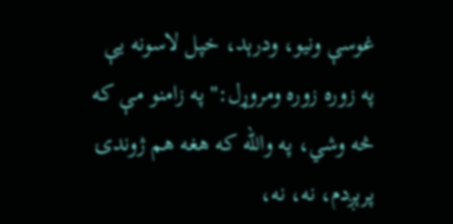غوسې ونيو، ودرېد، خپل لاسونه يې په زوره زوره ومروړل:" په زامنو مې كه څه وشي، په والله كه هغه هم ژوندۍ پرېږدم، نه، نه،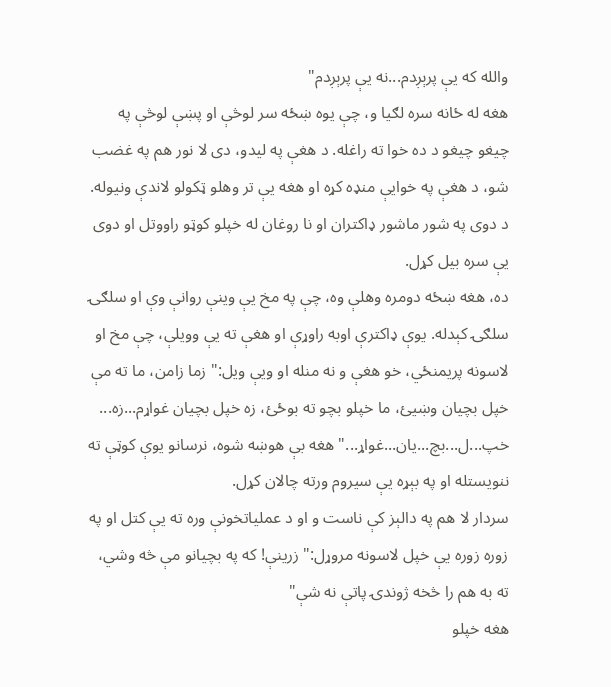والله كه يې پرېږدم...نه يې پرېږدم"
هغه له ځانه سره لګيا و، چې يوه ښځه سر لوڅې او پښې لوڅې په چيغو چيغو د ده خوا ته راغله. د هغې په ليدو، دى لا نور هم په غضب شو، د هغې په خوايې منډه كړه او هغه يې تر وهلو ټكولو لاندې ونيوله. د دوى په شور ماشور ډاكتران او نا روغان له خپلو كوټو راووتل او دوى يې سره بيل كړل.
ده، هغه ښځه دومره وهلې وه، چې په مخ يې وينې روانې وې او سلګۍ سلګۍ كېدله. يوې ډاكترې اوبه راوړې او هغې ته يې وويلې، چې مخ او لاسونه پريمنځي، خو هغې و نه منله او ويې ويل:" زما زامن، ما ته مې خپل بچيان وښيئ، ما خپلو بچو ته بوځئ، زه خپل بچيان غواړم...زه... خپ...ل...بچ...يان...غواړ..." هغه بې هوښه شوه، نرسانو يوې كوټې ته ننويستله او په بېړه يې سيروم ورته چالان كړل.
سردار لا هم په دالېز كې ناست و او د عملياتخونې وره ته يې كتل او په زوره زوره يې خپل لاسونه مروړل:" زرينې! كه په بچيانو مې څه وشي، ته به هم را څخه ژوندۍ پاتې نه شې"
هغه خپلو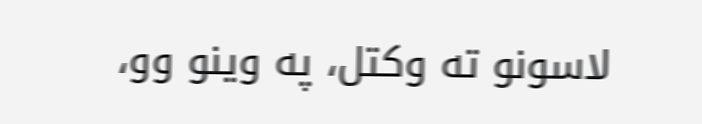لاسونو ته وكتل، په وينو وو،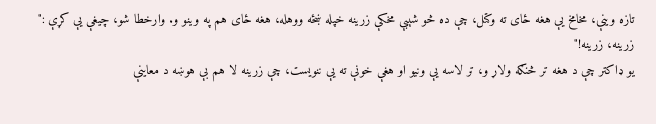تازه وينې، مخامخ يې هغه ځاى ته وكتل، چې ده څو شېبې مخكې زرينه خپله ښځه ووهله، هغه ځاى هم په وينو و. وارخطا شو، چيغې يې كړې :" زرينه، زرينه!"
يو ډاكتر چې د هغه تر څنګه ولاړ و، تر لاسه يې ونيو او هغې خونې ته يې ننويست، چې زرينه لا هم بې هوښه د معاينې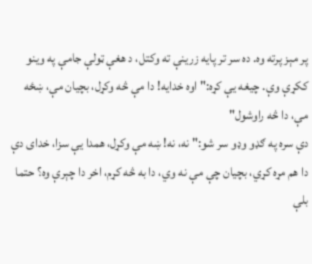پر مېز پرته وه. ده سر تر پايه زرينې ته وكتل، د هغې ټولې جامې په وينو ككړې وې. چيغه يې كړه:" اوه خدايه! دا مې څه وكړل، بچيان مې، ښځه مې، دا څه راوشول"
دې سره په ګډو وډو سر شو:" نه، نه! ښه مې وكړل، همدا يې سزا، خداى دې دا هم مړه كړي، بچيان چې مې نه وي، دا به څه كړم، اخر دا چېرې وه؟ حتما بلې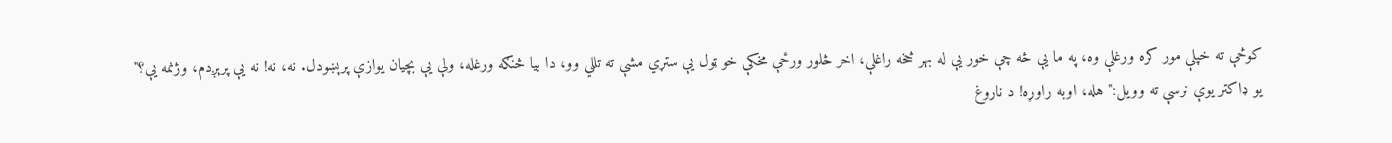كوڅې ته خپلې مور كره ورغلې وه، په ما يې څه چې خور يې له بهر څخه راغلې، اخر څلور ورځې مخكې خو ټول يې ستړي مشې ته تللي وو، دا بيا څنګه ورغله، ولې يې بچيان يوازې پرېښودل. نه، نه! نه يې پرېږدم، وژنمه يې؟"
يو ډاكتر يوې نرسې ته وويل:" هله، اوبه راوړه! د ناروغ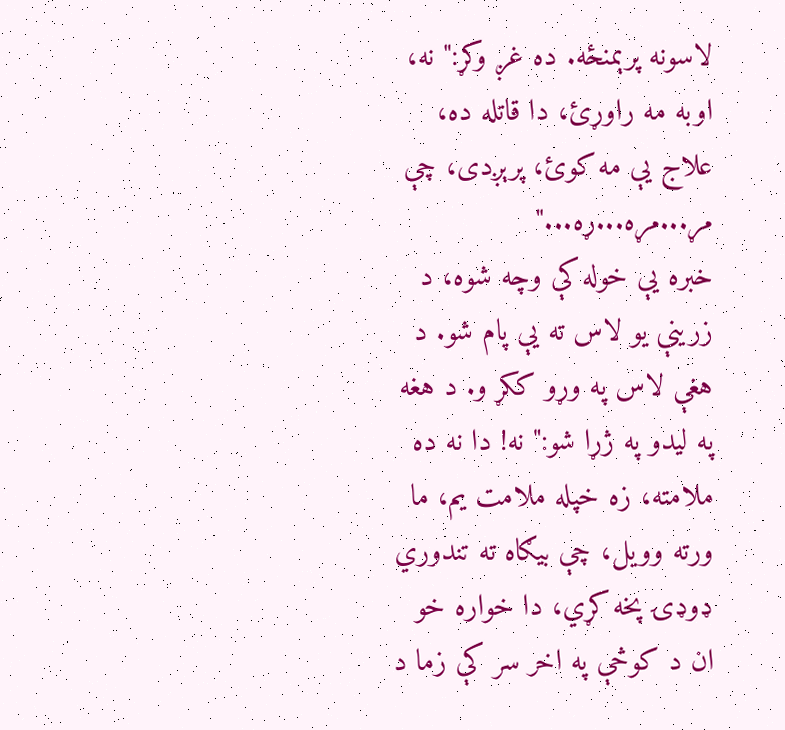لاسونه پرېمنځه. ده غږ وكړ:" نه، اوبه مه راوړئ، دا قاتله ده، علاج يې مه كوئ، پرېږدى، چې مړ...مړه...ړه..."
خبره يې خوله كې وچه شوه، د زرينې يو لاس ته يې پام شو. د هغې لاس په وړو ككړ و. د هغه په ليدو په ژړا شو:" نه! دا نه ده ملامته، زه خپله ملامت يم، ما ورته وويل، چې بيګاه ته تندوري ډوډۍ پخه كړي، دا خواره خو ان د كوڅې په اخر سر كې زما د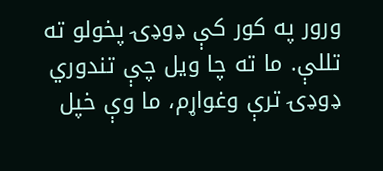ورور په كور كې ډوډۍ پخولو ته تللې. ما ته چا ويل چې تندوري ډوډۍ ترې وغواړم، ما وې خپل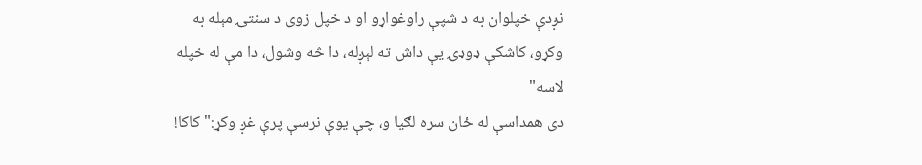نږدې خپلوان به د شپې راوغواړو او د خپل زوى د سنتۍ مېله به وكړو، كاشكې ډوډۍ يې داش ته لېږله، دا څه وشول، دا مې له خپله لاسه"
دى همداسې له ځان سره لګيا و، چې يوې نرسې پرې غږ وكړ:" كاكا!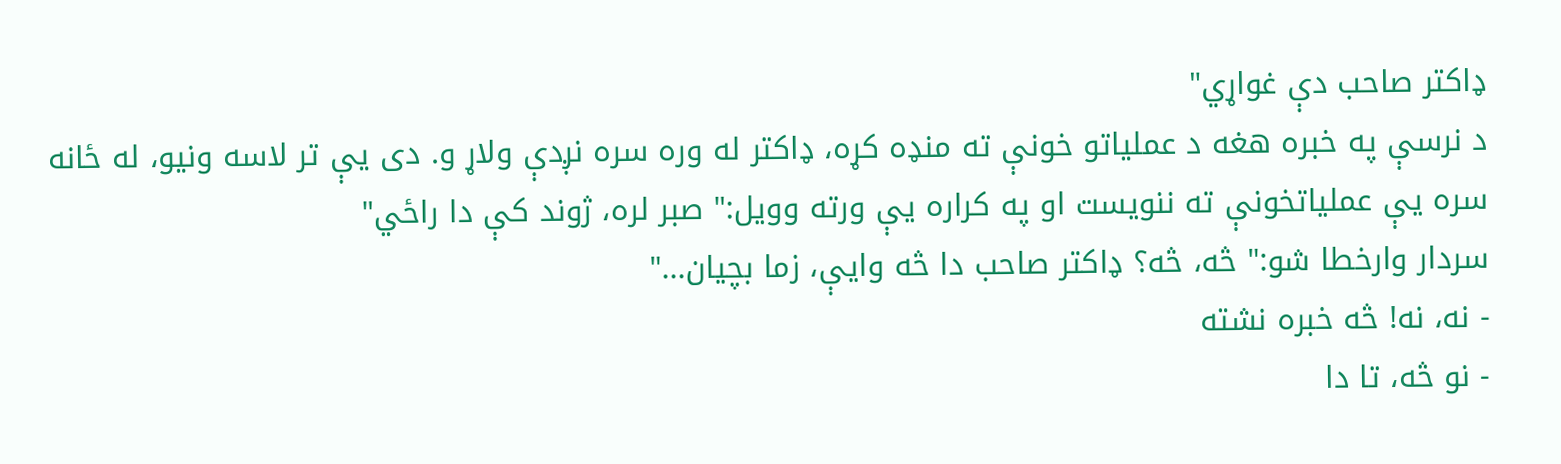ډاكتر صاحب دې غواړي"
د نرسې په خبره هغه د عملياتو خونې ته منډه كړه، ډاكتر له وره سره نږدې ولاړ و. دى يې تر لاسه ونيو، له ځانه سره يې عملياتخونې ته ننويست او په كراره يې ورته وويل:" صبر لره، ژوند كې دا راځي"
سردار وارخطا شو:" څه، څه؟ ډاكتر صاحب دا څه وايې، زما بچيان..."
- نه، نه! څه خبره نشته
- نو څه، تا دا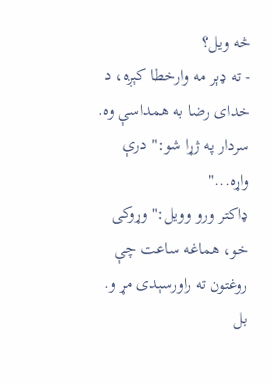څه ويل؟
- ته ډېر مه وارخطا كېږه، د خداى رضا به همداسې وه.
سردار په ژړا شو:" درې واړه..."
ډاكتر ورو وويل:" وړوكى خو، هماغه ساعت چې روغتون ته راورسېدى مړ و. بل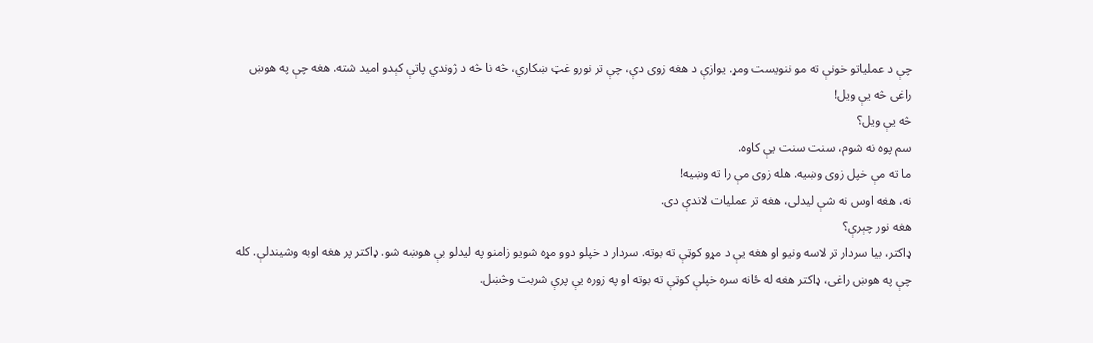چې د عملياتو خونې ته مو ننويست ومړ. يوازې د هغه زوى دې، چې تر نورو غټ ښكاري، څه نا څه د ژوندي پاتې كېدو اميد شته. هغه چې په هوښ راغى څه يې ويل!
څه يې ويل؟
سم پوه نه شوم، سنت سنت يې كاوه.
ما ته مې خپل زوى وښيه. هله زوى مې را ته وښيه!
نه، هغه اوس نه شې ليدلى، هغه تر عمليات لاندې دى.
هغه نور چېرې؟
ډاكتر، بيا سردار تر لاسه ونيو او هغه يې د مړو كوټې ته بوته. سردار د خپلو دوو مړه شويو زامنو په ليدلو بې هوښه شو. ډاكتر پر هغه اوبه وشيندلې. كله چې په هوښ راغى، ډاكتر هغه له ځانه سره خپلې كوټې ته بوته او په زوره يې پرې شربت وڅښل.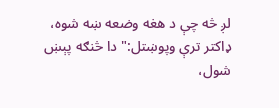لږ څه چې د هغه وضعه ښه شوه، ډاكتر ترې وپوښتل:" دا څنګه پېښ شول،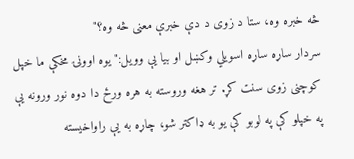څه خبره وه، ستا د زوى د دې خبرې معنى څه وه؟"
سردار ساړه ساړه اسويلي وكښل او بيا يې وويل:" يوه اوونۍ مخكې ما خپل كوچنى زوى سنت كړ. تر هغه وروسته به هره ورځ دا دوه نور ورونه يې په خپلو كې په لوبو كې يو به ډاكتر شو، چاړه به يې راواخيسته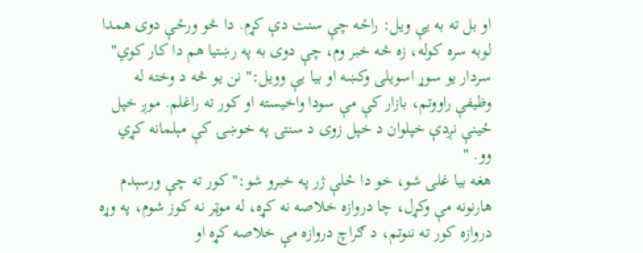او بل ته به يې ويل: راځه چې سنت دې كړم. دا څو ورځې دوى همدا لوبه سره كوله، زه څه خبر وم، چې دوى به په رښتيا هم دا كار كوي"
سردار يو سوړ اسويلى وكښه او بيا يې وويل:" نن يو څه د وخته له وظيفې راووتم، بازار كې مې سودا واخيسته او كور ته راغلم. موږ خپل ځينې نږدې خپلوان د خپل زوى د سنتۍ په خوښۍ كې مېلمانه كړي وو. "
هغه بيا غلى شو، خو دا ځلې ژر په خبرو شو:" كور ته چې ورسېدم هارنونه مې وكړل، چا دروازه خلاصه نه كړه، له موټر نه كوز شوم، په وړه دروازه كور ته ننوتم، د ګراچ دروازه مې خلاصه كړه او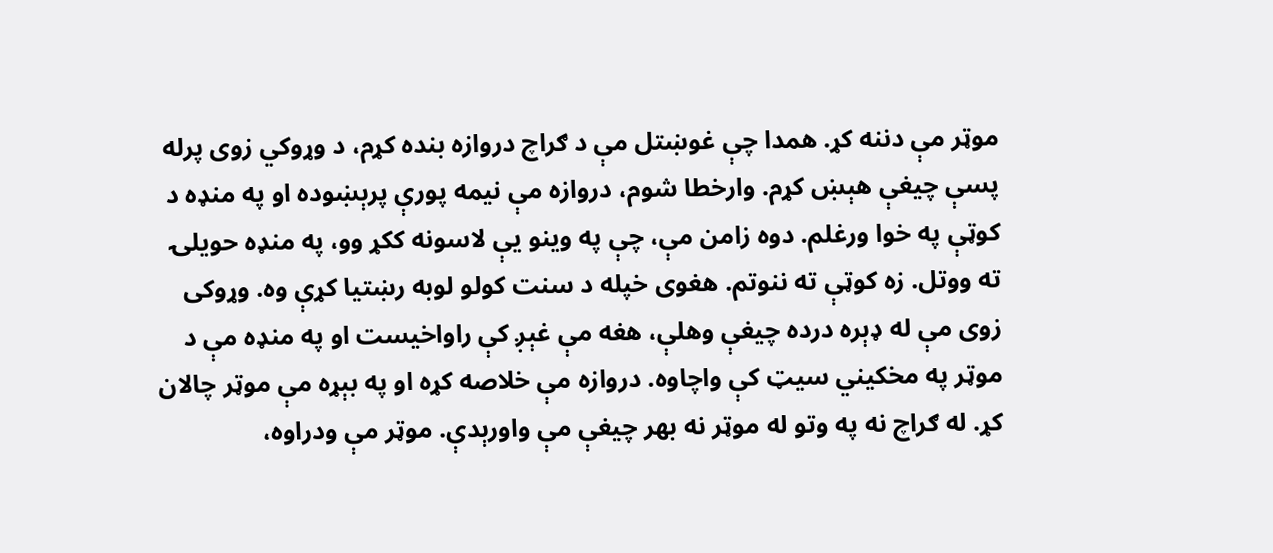موټر مې دننه كړ. همدا چې غوښتل مې د ګراچ دروازه بنده كړم، د وړوكي زوى پرله پسې چيغې هېښ كړم. وارخطا شوم، دروازه مې نيمه پورې پرېښوده او په منډه د كوټې په خوا ورغلم. دوه زامن مې، چې په وينو يې لاسونه ككړ وو، په منډه حويلۍ ته ووتل. زه كوټې ته ننوتم. هغوى خپله د سنت كولو لوبه رښتيا كړې وه. وړوكى زوى مې له ډېره درده چيغې وهلې، هغه مې غېږ كې راواخيست او په منډه مې د موټر په مخكيني سيټ كې واچاوه. دروازه مې خلاصه كړه او په بېړه مې موټر چالان كړ. له ګراچ نه په وتو له موټر نه بهر چيغې مې واورېدې. موټر مې ودراوه،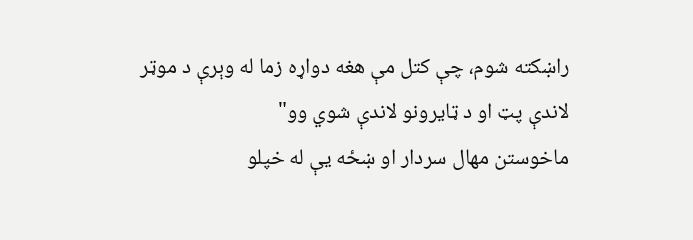راښكته شوم، چې كتل مې هغه دواړه زما له وېرې د موټر لاندې پټ او د ټايرونو لاندې شوي وو"
ماخوستن مهال سردار او ښځه يې له خپلو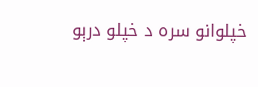خپلوانو سره د خپلو درېو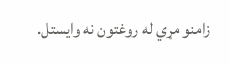زامنو مړي له روغتون نه وايستل.